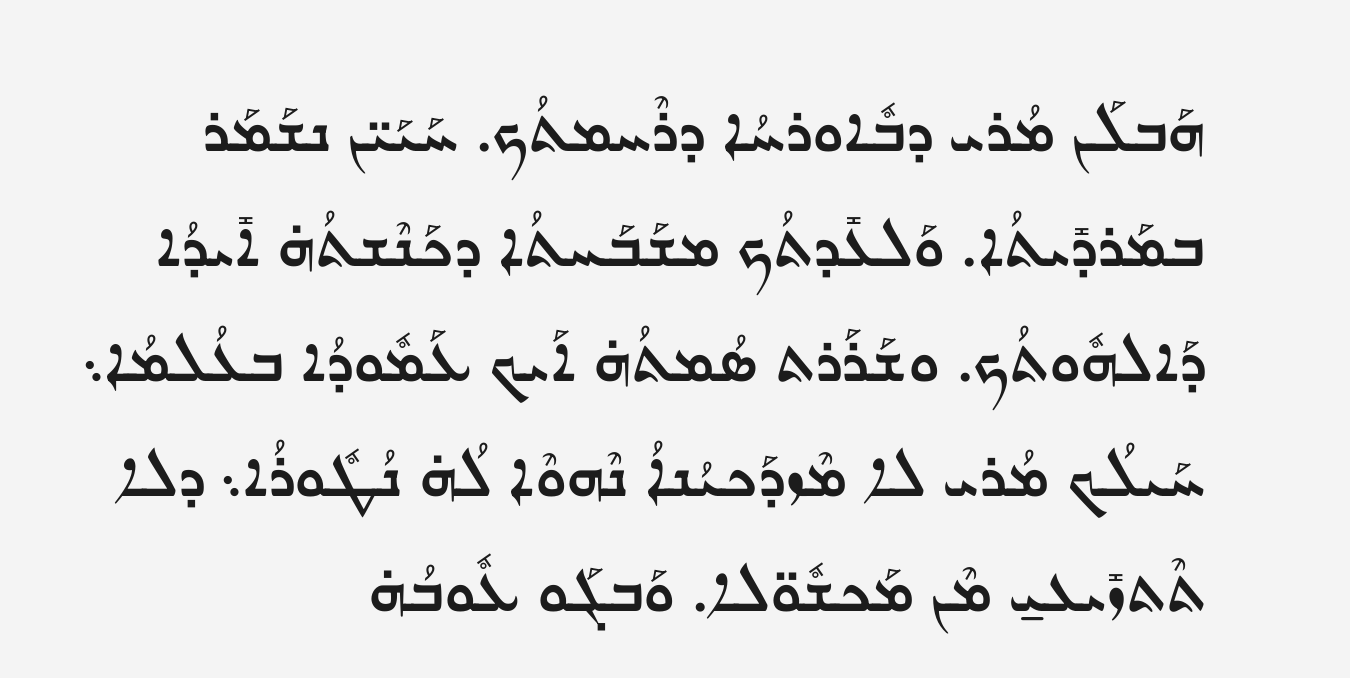ܗܰܒܠܰܢ ܡܳܪܝ ܕܒܽܐܘܪܚܳܐ ܕܪܶܚܡܬܳܟ. ܚܰܝܰܝ̈ܢ ܢܫܰܡܰܪ ܒܡܰܪܕܺܝܬܳܐ. ܘܰܠܥܺܕܬܳܟ ܡܫܰܒܰܚܬܳܐ ܕܟܰܢܶܫܬܳܗ̇ ܐܺܝܕܳܐ ܕܰܐܠܗܽܘܬܳܟ. ܘܫܰܪܰܪܬ ܣܳܡܬܳܗ̇ ܐܰܝܟ ܥܰܡܽܘܕܳܐ ܒܥܳܠܡܳܐ܆ ܚܰܝܠܳܟ ܡܳܪܝ ܠܐ ܡܶܙܕܰܟܝܳܢܐܳ ܢܶܗܘܶܐ ܠܳܗ̇ ܢܳܛܽܘܪܳܐ܆ ܕܠܐ ܬܶܬܙܺܝܥܝ̱ ܡܶܢ ܡܰܟܫܽܘ̈ܠܐ. ܘܰܒܓܰܘ ܥܽܘܒܳܗ̇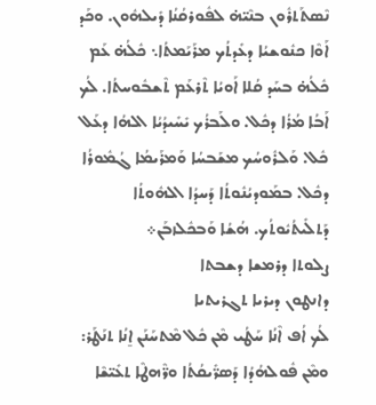ܢܶܣܬܰܬܪܽܘܢ ܒܢܶܝ̈ܗ̇ ܠܦܽܘܪܩܳܢܳܐ ܕܺܝܠܗܽܘܢ. ܘܟܰܕ ܐܰܘܶܐ ܟܢܽܘܫܝܳܐ ܕܥܺܕܬܳܟ ܡܪܰܝܰܡܬܳܐ܆ ܟܽܠܳܗ̇ ܥܰܡ ܟܽܠܳܗ̇ ܒܚܰܕ ܩܳܠܐ ܐܰܘܝܳܐ ܬܶܪܥܰܡ ܬܶܫܒܽܘܚܬܳܐ. ܠܳܟ ܐܰܒܳܐ ܡܳܪܳܐ ܕܟܽܠ. ܘܠܰܒܪܳܟ ܝܺܚܺܝܕܳܝܳܐ ܐܠܗܳܐ ܕܥܰܠ ܟܽܠ. ܘܰܠܪܽܘܚܳܟ ܡܫܰܒܚܳܐ ܘܰܡܪܰܝܡܳܐ ܓܳܡܽܘܪܳܐ ܕܟܽܠ. ܒܡܰܘܕܝܳܢܽܘܬܳܐ ܕܰܚܕܳܐ ܐܠܗܽܘܬܳܐ ܕܰܬܠܺܝܬܳܝܽܘܬܳܟ. ܗܳܫܳܐ ܘܰܒܟܽܠܙܒܰܢ܀
ܨܠܘܬܐ ܕܪܡܫܐ ܕܫܒܬܐ
ܕܐܢܛܘܢ ܕܝܪܝܐ ܬܓܪܝܬܝܐ
ܠܳܟ ܐܳܦ ܐܶܢܳܐ ܚܰܛܳܝ ܡܶܢ ܟܽܠ ܡܶܬܚܰܢܰܢ ܐ̱ܢܳܐ ܬܢܰܛܰܪ: ܘܡܶܢ ܦܽܘܠܗܳܕܳܐ ܕܰܣܪ̈ܺܝܩܳܬܳܐ ܘܪ̈ܶܗܛܶܐ ܬܥܺܝ̈ܫܶܐ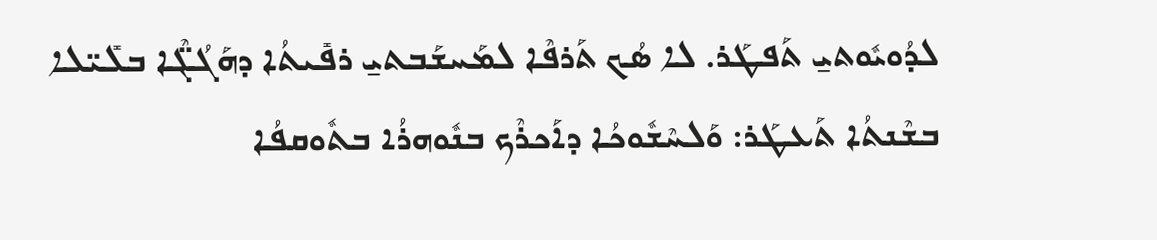ܠܕܳܘܝܽܘܬܝ̱ ܬܰܦܛܰܪ. ܠܐ ܣܳܟ ܬܰܪܦܶܐ ܠܡܰܚܫܰܒܬܝ̱ ܪܦܺܝܬܳܐ ܕܗܰܓܳܓ̈ܶܐ ܒܠܺܝ̈ܠܐ ܒܫܶܢܬܳܐ ܬܰܥܛܰܪ: ܘܰܠܚܶܫܽܘܟܳܐ ܕܐܰܟܪܶܟ ܒܢܽܘܗܪܳܐ ܒܬܽܘܩܦܳܐ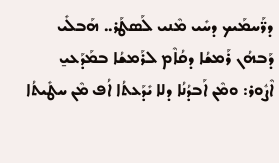ܕܪ̈ܰܚܡܰܝܟ ܕܚܺܝ ܡܶܢܝ ܠܰܣܛܰܪ.. ܗܰܒܠܺܝ ܕܰܒܗܳܢ ܪܰܡܫܳܐ ܕܩܳܐܶܡ ܠܪܰܡܫܳܐ ܒܡܰܕܰܥܝ̱ ܐܶܨܽܘܪ: ܘܡܶܢ ܐܰܒܕܳܢܳܐ ܕܠܐ ܝܺܕܰܥܬܳܐ ܐܳܦ ܡܶܢ ܚܛܺܝܬܳܐ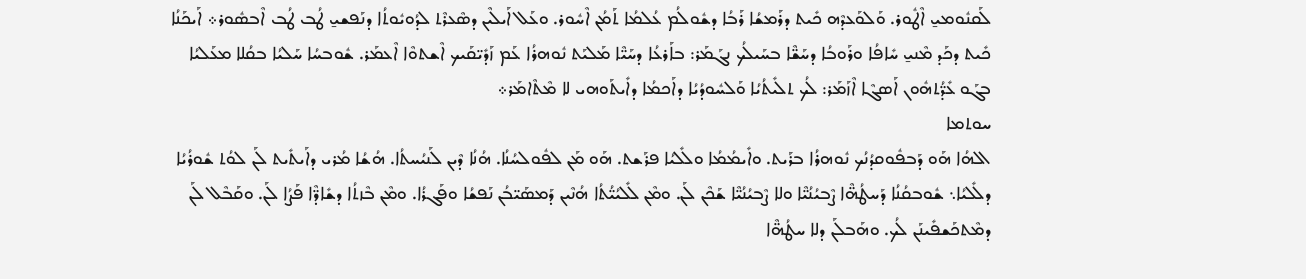ܠܰܩܢܽܘܡܝ̱ ܐܶܛܽܘܪ. ܘܰܠܘܰܥܕܶܗ ܟܺܝܬ ܕܪܰܡܫܳܐ ܪܰܒܳܐ ܕܫܽܘܠܳܡ ܥܳܠܡܳܐ ܬܰܡܳܢ ܐܶܚܽܘܪ. ܘܥܰܠ ܐܰܝܠܶܝܢ ܕܣܶܥܪܶܬ ܠܕܳܘܝܽܘܬܳܐ ܕܢܰܦܫܝ̱ ܛܳܒ ܛܳܒ ܐܶܒܣܽܘܪ܀ ܐܰܝܟܰܢܳܐ ܟܺܝܬ ܕܟܰܕ ܡܶܢܝ̱ ܚܺܐܦܳܐ ܘܪܰܘܒܳܐ ܕܚܰܫ̈ܶܐ ܒܚܰܝܠܳܟ ܢܓܰܡܰܪ: ܒܐܰܪܥܳܐ ܕܚܰܝ̈ܶܐ ܡܰܠܝܰܬ ܢܽܘܗܪܳܐ ܥܰܡ ܙܰܕܺܝ̈ܩܰܝܟ ܐܶܫܬܘܶܐ ܐܶܥܡܰܪ. ܫܽܘܒܚܳܐ ܚܰܠܝܳܐ ܒܩܳܠܐ ܡܥܰܠܝܳܐ ܒܓܰܘ ܥܺܕ̈ܳܬܗܽܘܢ ܐܰܣܓܶܐ ܐܶܙܰܡܰܪ: ܠܳܟ ܬܠܺܝܬܳܝܳܐ ܘܰܠܚܽܘܕܳܝܳܐ ܕܐܰܟܡܳܐ ܕܐܺܝܬܰܘܗܝ ܠܐ ܡܶܬܶܐܡܰܪ܀
ܚܘܬܡܐ
ܐܠܗܳܐ ܗܰܘ ܕܰܒܦܽܘܩܕܳܢܳܟ ܢܽܘܗܪܳܐ ܒܪܰܝܬ. ܘܐܺܝܡܳܡܳܐ ܘܠܺܠܝܳܐ ܦܪܰܫܬ. ܗܰܘ ܡܰܢ ܠܦܽܘܠܚܳܢܳܐ. ܗܳܢܳܐ ܕܶܝܢ ܠܰܢܝܳܚܬܳܐ. ܗܳܫܳܐ ܡܳܪܝ ܕܐܰܝܬܺܝܬ ܠܰܢ ܠܘܳܬ ܫܽܘܪܳܝܳܐ ܕܠܺܠܝܳܐ܆ ܫܽܘܒܩܳܢܳܐ ܕܰܚܛܳܗ̈ܶܐ ܨܶܒܝܳܢܳܝ̈ܶܐ ܘܠܐ ܨܶܒܝܳܢܳܝ̈ܶܐ ܫܰܟܶܢ ܠܰܢ. ܘܡܶܢ ܠܺܠܝܳܝ̈ܳܬܳܐ ܗܳܢܶܝܢ ܕܰܡܣܰܝ̈ܒܳܢ ܢܰܦܫܳܐ ܘܦܰܓܪܳܐ. ܘܡܶܢ ܒܶܙܬܳܐ ܕܫܺܐܕ̈ܶܐ ܦܰܨܳܐ ܠܰܢ. ܘܩܰܒܶܠ ܠܰܢ ܕܡܶܬܟܰܫܦܺܝܢܰܢ ܠܳܟ. ܘܗܰܒܠܰܢ ܕܠܐ ܚܛܳܗ̈ܶܐ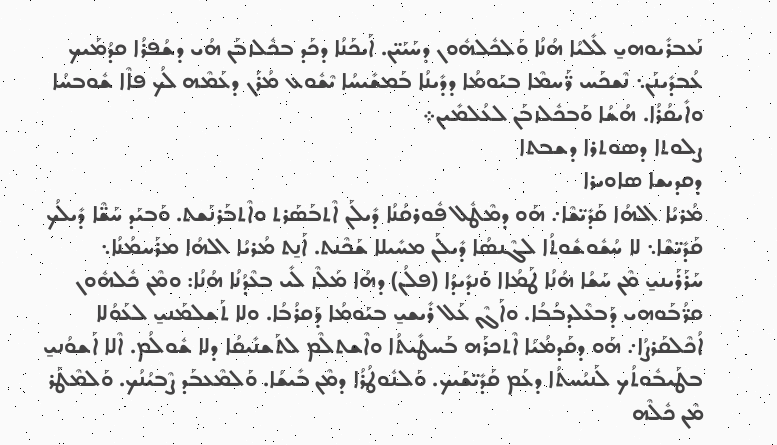ܢܰܥܒܪܺܝܘܗܝ̱ ܠܺܠܝܳܐ ܗܳܢܳܐ ܘܰܠܟܽܠܗܽܘܢ ܕܚܰܝܰܝ̈ܢ. ܐܰܝܟܰܢܳܐ ܕܟܰܕ ܒܟܽܠܙܒܰܢ ܗܳܝ ܕܫܳܦܪܳܐ ܩܕܳܡܰܝܟ ܥܳܒܕܺܝܢܰܢ܆ ܢܶܫܟܰܚ ܪ̈ܰܚܡܶܐ ܒܝܰܘܡܳܐ ܕܕܺܝܢܳܐ ܒܰܡܫܺܝܚܳܐ ܝܶܫܽܘܥ ܡܳܪܰܢ ܕܥܰܡܶܗ ܠܳܟ ܦܐܶܐ ܫܽܘܒܚܳܐ ܘܐܺܝܩܳܪܳܐ. ܗܳܫܳܐ ܘܰܒܟܽܠܙܒܰܢ ܠܥܳܠܡܺܝܢ܀
ܨܠܘܬܐ ܕܣܘܬܪܐ ܕܫܒܬܐ
ܕܩܕܝܫܐ ܣܐܘܝܪܐ
ܡܳܪܝܳܐ ܐܠܗܳܐ ܩܰܕܺܝ̈ܫܶܐ܇ ܗܰܘ ܕܡܶܛܽܠ ܦܽܘܪܩܳܢܳܐ ܕܺܝܠܰܢ ܐܶܬܒܰܣܰܪܬ ܘܐܶܬܒܰܪܢܰܫܬ. ܘܰܒܝܰܕ ܚܰܫ̈ܶܐ ܕܺܝܠܳܟ ܩܰܕܺܝ̈ܫܶܐ܆ ܠܐ ܚܳܫܽܘܫܽܘܬܳܐ ܠܓܶܢܣܳܐ ܕܺܝܠܰܢ ܡܚܺܝܠܐ ܫܰܟܶܢܬ. ܐܰܢ̱ܬ ܡܳܪܝܳܐ ܐܠܗܳܐ ܡܪܰܚܡܳܢܳܐ܆ ܚܰܪܰܪܰܝܢܝ̱ ܡܶܢ ܚܰܫܳܐ ܗܳܢܳܐ ܛܰܡܳܐܐ ܘܰܢܕܺܝܕܳܐ (ܦܠܳܢ) ܕܗܳܐ ܡܰܠܶܙ ܠܺܝ ܒܥܶܕܳܢܳܐ ܗܳܢܳܐ: ܘܡܶܢ ܟܽܠܗܽܘܢ ܩܪ̈ܳܒܰܘܗܝ ܕܰܒܥܶܠܕܒܳܒܳܐ. ܘܐܰܓܶܢ ܥܰܠ ܪܺܝܫܝ̱ ܒܝܰܘܡܳܐ ܕܰܩܪܳܒܳܐ. ܘܠܐ ܬܰܫܠܡܰܢܝ̱ ܠܥܰܘܳܠܐ ܐܳܟܶܠܩܰܪܨܳܐ܇ ܗܰܘ ܕܩܰܕܡܳܝܳܐ ܐܶܬܟܪܰܗ ܒܰܚܛܺܝܬܳܐ ܘܐܶܫܬܠܶܡ ܠܬܰܫܢܺܝܩܳܐ ܕܠܐ ܫܽܘܠܳܡ. ܐܶܠܐ ܐܰܫܘܳܢܝ̱ ܒܛܰܝܒܽܘܬܳܟ ܠܰܢܝܳܚܬܳܐ ܕܥܰܡ ܩܰܕܺܝ̈ܫܰܝܟ. ܘܰܠܢܽܘܛܳܪܳܐ ܕܡܶܢ ܒܺܝܫܳܐ. ܘܰܠܡܶܥܒܰܕ ܨܶܒܝܳܢܳܟ. ܘܰܠܡܶܛܰܪ ܡܶܢ ܟܽܠܶܗ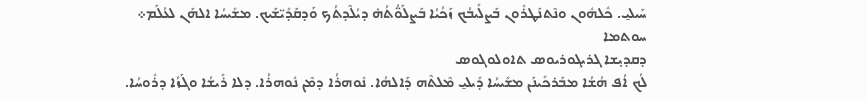ܚܰܝܠܝ̱. ܟܽܠܗܽܘܢ ܘܢܶܬܢܰܛܪܽܘܢ ܒܰܨܠܺܝܒܳܟ ܙܰܟܳܝܳܐ ܒܰܨܠܰܘ̈ܳܬܳܗ̇ ܕܝܳܠܶܕܬܳܟ ܘܰܕܩܰܕܺܝ̈ܫܰܝܟ. ܡܫܺܝܚܳܐ ܐܠܗܰܢ ܠܥܳܠܰܡ܀
ܚܘܬܡܐ
ܕܩܕܝ̣ܫܐ ܓܪܝܓܘܪܝܘܣ ܬܐܘܠܘܓܘܣ
ܠܳܟ ܐܳܦ ܗܳܫܳܐ ܡܒܰܪܟܺܝܢܰܢ ܡܫܺܝܚܳܐ ܕܺܝܠܝ̱ ܡܶܠܬܶܗ ܕܰܐܠܗܳܐ. ܢܽܘܗܪܳܐ ܕܡܶܢ ܢܽܘܗܪܳܐ. ܕܠܐ ܪܺܝܫܳܐ ܘܓܰܙܳܐ ܕܪܽܘܚܳܐ.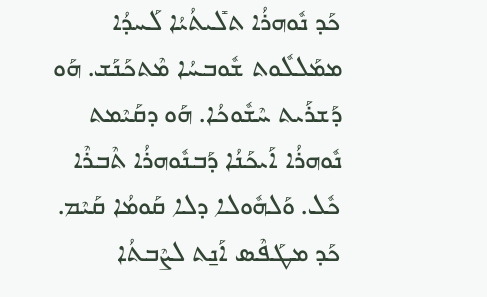ܟܰܕ ܢܽܘܗܪܳܐ ܬܠܺܝܬܳܝܳܐ ܠܰܚܕܳܐ ܡܡܰܠܠܽܘܬ ܫܽܘܒܚܳܐ ܡܶܬܟܰܢܰܫ. ܗܰܘ ܕܰܫܪܰܝܬ ܚܶܫܽܘܟܳܐ. ܗܰܘ ܕܩܰܝܶܡܬ ܢܽܘܗܪܳܐ ܐܰܝܟܰܢܳܐ ܕܰܒܢܽܘܗܪܳܐ ܬܶܒܪܶܐ ܟܽܠ. ܘܰܠܗܽܘܠܐ ܕܠܐ ܩܰܘܡܳܐ ܩܰܝܶܡ. ܟܰܕ ܡܛܰܦܶܣ ܐܰܢ̱ܬ ܠܨܶܒܬܳܐ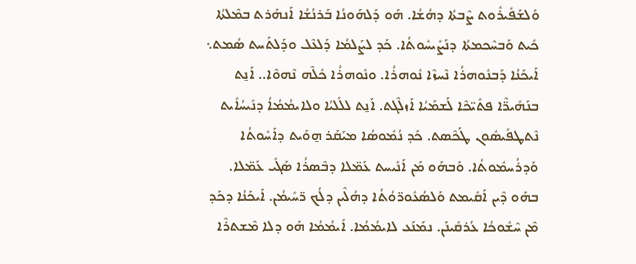ܘܰܠܫܰܦܺܝܪܽܘܬ ܨܶܒܬܳܐ ܕܗܳܫܳܐ. ܗܰܘ ܕܰܠܗܰܘܢܳܐ ܒܰܪܢܳܫܳܐ ܐܰܢܗܰܪܬ ܒܡܶܠܬܳܐ ܟܺܝܬ ܘܰܒܚܶܟܡܬܳܐ ܕܢܰܨܺܝܚܽܘܬܳܐ. ܟܰܕ ܠܨܰܠܡܳܐ ܕܰܠܥܶܠ ܘܕܰܠܬܰܚܬ ܣܳܡܬ܆ ܐܰܝܟܰܢܳܐ ܕܰܒܢܽܘܗܪܳܐ ܢܶܚܙܶܐ ܢܽܘܗܪܳܐ. ܘܢܽܘܗܪܳܐ ܟܽܠܶܗ ܢܶܗܘܶܐ.. ܐܰܢ̱ܬ ܒܢܰܗܺܝܪ̈ܶܐ ܦܬܺܝ̈ܟܶܐ ܠܰܫܡܰܝܳܐ ܐܰܙܠܶܓܬ. ܐܰܢ̱ܬ ܠܠܺܠܝܳܐ ܘܠܐܝܡܳܡܳܐܳ ܕܢܺܝܚܳܐܺܝܬ ܢܶܬܛܦܺܝܣܽܘܢ ܛܰܟܶܣܬ. ܟܰܕ ܢܳܡܽܘܣܳܐ ܡܝܰܩܰܪ ܗ̱ܘܰܝܬ ܕܐܰܚܽܘܬܳܐ ܘܰܕܪܳܚܡܽܘܬܳܐ. ܘܰܒܗܰܘ ܡܰܢ ܐܰܢܺܝܚܬ ܥܰܡ̈ܠܐ ܕܒܶܣܪܳܐ ܣܰܓܺܝ ܥܰܡ̈ܠܐ. ܒܗܰܘ ܕܶܝܢ ܐܰܩܺܝܡܬ ܘܰܠܣܳܥܽܘܪ̈ܘܳܬܳܐ ܕܗܳܠܶܝܢ ܕܠܳܟ ܪ̈ܚܺܝܡܳܢ. ܐܰܝܟܰܢܳܐ ܕܟܰܕ ܡܶܢ ܚܶܫܽܘܟܳܐ ܥܳܪܩܺܝܢܰܢ. ܢܡܰܢܰܥ ܠܐܝܡܳܡܳܐ. ܐܺܝܡܳܡܳܐ ܗܰܘ ܕܠܐ ܡܶܫܬܪܶܐ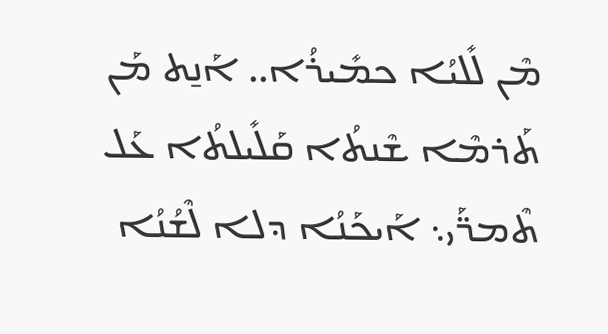ܡܶܢ ܠܺܠܝܳܐ ܟܡܺܝܪܳܐ.. ܐܰܢ̱ܬ ܡܰܢ ܬܰܪܡܶܐ ܫܶܢܬܳܐ ܩܰܠܺܝܠܬܳܐ ܥܰܠ ܬܶܡܪ̈ܰܝ܆ ܐܰܝܟܰܢܳܐ ܕܠܐ ܠܶܫܳܢܳܐ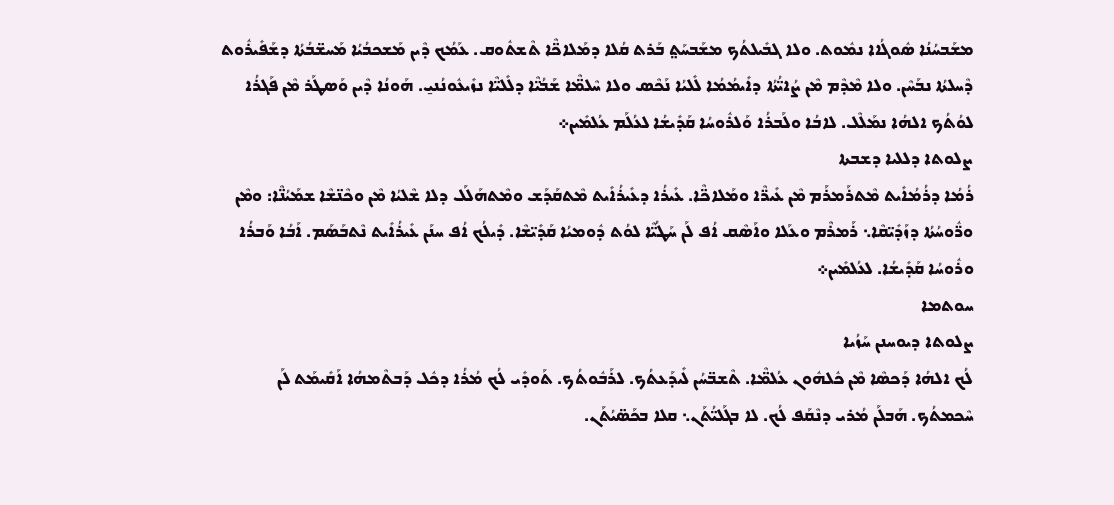ܡܫܰܒܚܳܢܳܐ ܣܽܘܓܳܐܐ ܢܡܽܘܬ. ܘܠܐ ܓܒܺܝܠܬܳܟ ܡܫܰܒܚܰܬ݀ ܒܰܪܬ ܩܳܠܐ ܕܡܰܠܐܟ̈ܶܐ ܬܶܫܬܽܘܩ. ܥܰܡܳܟ ܕܶܝܢ ܡܰܫܟܒܳܝܳܐ ܡܰܚܫ̈ܒܳܬܳܐ ܕܫܰܦܺܝܪܽܘܬ ܕܶܚܠܬܳܐ ܢܒܰܚܶܢ. ܘܠܐ ܡܶܕܶܡ ܡܶܢ ܨܳܐܝ̈ܳܬܳܐ ܕܐܺܝܡܳܡܳܐ ܠܺܠܝܳܐ ܢܰܟܶܣ ܘܠܐ ܚܶܠܡ̈ܶܐ ܫܰܒܳܝ̈ܶܐ ܕܠܺܠܝ̈ܶܐ ܢܙܺܝܥܽܘܢܳܢܝ̱. ܗܰܘܢܳܐ ܕܶܝܢ ܘܰܣܛܰܪ ܡܶܢ ܦܰܓܪܳܐ ܠܘܳܬܳܟ ܐܠܗܳܐ ܢܡܰܠܶܠ. ܠܐܒܳܐ ܘܠܰܒܪܳܐ ܘܰܠܪܽܘܚܳܐ ܩܰܕܺܝܫܳܐ ܠܥܳܠܰܡ ܥܳܠܡܺܝܢ܀
ܨܠܘܬܐ ܕܠܠܝܐ ܕܫܒܬܐ
ܪܳܡܳܐ ܕܪܳܡܳܐܺܝܬ ܡܶܬܪܰܡܪܰܡ ܡܶܢ ܥܺܝܪ̈ܶܐ ܘܡܰܠܐܟ̈ܶܐ. ܥܺܝܪܳܐ ܕܥܺܝܪܳܐܺܝܬ ܡܶܬܩܰܕܰܫ ܘܡܶܬܗܰܠܰܠ ܕܠܐ ܫܶܠܝܳܐ ܡܶܢ ܘܟܶܢ̈ܫܶܐ ܫܡܰܝܳܢ̈ܶܐ: ܘܡܶܢ ܘܪ̈ܽܘܚܳܬܳܐ ܕܙܰܕܺܝ̈ܩܶܐ܆ ܪܰܡܪܶܡ ܘܥܰܠܐ ܘܐܰܣܶܩ ܐܳܦ ܠܰܢ ܚܰܛܳܝ̈ܶܐ ܠܘܳܬ ܕܽܘܡܝܳܐ ܩܰܕܺܝ̈ܫܶܐ. ܕܺܝܠܳܟ ܐܳܦ ܚܢܰܢ ܥܺܝܪܳܐܺܝܬ ܢܶܬܒܰܣܰܡ. ܐܰܒܳܐ ܘܰܒܪܳܐ ܘܪܽܘܚܳܐ ܩܰܕܺܝܫܳܐ. ܠܥܳܠܡܺܝܢ܀
ܚܘܬܡܐ
ܨܠܘܬܐ ܕܝܘܚܢܢ ܚܰܙܳܝܐ
ܠܳܟ ܐܠܗܳܐ ܕܰܟܣܶܐ ܡܶܢ ܟܽܠܗܽܘܢ ܥܳܠܡ̈ܶܐ. ܬܶܫܒ̈ܚܳܢ ܠܺܝܕܰܥܬܳܟ. ܠܪܰܒܽܘܬܳܟ. ܬܰܘܕܺܝ ܠܳܟ ܡܳܪܳܐ ܕܟܽܠ ܕܰܒܬܶܡܗܳܐ ܐܰܩܺܝܡܰܬ ܠܰܢ ܚܶܟܡܬܳܟ. ܗܰܒܠܰܢ ܡܳܪܝ ܕܢܶܩܰܦ ܠܳܟ. ܠܐ ܒܓܰܠܝ̈ܳܬܰܢ܆ ܩܠܐ ܒܟܰܣ̈ܝܳܬܰܢ.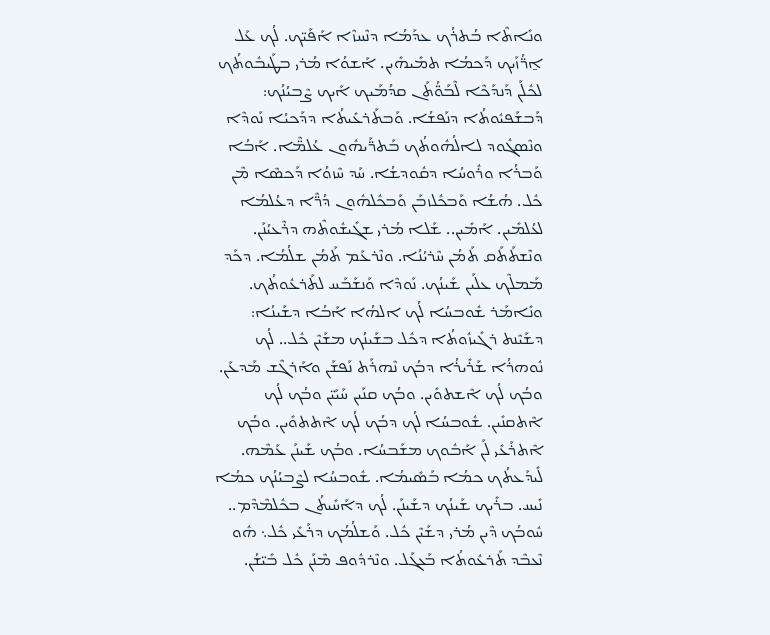ܘܢܺܐܬܶܐ ܒܳܬܪܳܟ ܥܕܰܡܳܐ ܕܢܶܚܙܶܐ ܐܰܦܰܝ̈ܟ. ܠܳܟ ܥܰܠ ܐ̱ܪ̈ܳܙܰܝܟ ܕܰܟܡܳܐ ܬܡܺܝܗܺܝܢ. ܐܰܫܘܳܐ ܡܳܪܝ ܒܛܰܝܒܽܘܬܳܟ ܠܟܽܠܰܢ ܕܰܢܕܰܟܶܐ ܠܶܒܰܘ̈ܳܬܰܢ ܩܕܳܡܰܝܟ ܐܰܝܟ ܨܶܒܝܳܢܳܟ: ܕܰܒܫܰܦܝܽܘܬܳܐ ܕܢܰܦܫܳܐ. ܘܰܒܬܰܪܥܺܝܬܳܐ ܕܕܰܟܝܳܐ ܢܰܘܕܶܐ ܘܢܶܣܓܽܘܕ ܠܐܠܳܗܽܘܬܳܟ ܒܰܬܪ̈ܰܝܗܽܘܢ ܥܳܠܡ̈ܶܐ. ܐܰܒܳܐ ܘܰܒܪܳܐ ܘܪܽܘܚܳܐ ܕܩܽܘܕܫܳܐ. ܚܰܕ ܚܶܙܘܳܐ ܕܰܟܣܶܐ ܡܶܢ ܟܽܠ. ܗܳܫܳܐ ܘܰܒܟܽܠܙܒܰܢ ܘܰܒܟܽܠܗܽܘܢ ܕܳܪ̈ܶܐ ܕܥܳܠܡܳܐ ܠܥܳܠܡܺܝܢ. ܐܰܡܺܝܢ.. ܫܰܠܐ ܡܳܪܝ ܫܓܺܝܫܽܘܬܶܗ ܕܪܶܥܝܳܢܰܢ. ܘܢܶܫܬܰܬܰܩ ܬܰܡܳܢ ܚܶܪܝܳܢܳܐ. ܘܢܶܪܥܰܡ ܬܰܡܳܢ ܫܠܳܡܳܐ. ܕܟܰܕ ܡܰܡܠܶܟ ܥܠܰܝܢ ܫܰܝܢܳܟ. ܢܰܘܕܶܐ ܘܰܢܫܰܒܰܚ ܠܬܰܪܥܽܘܬܳܟ. ܘܢܺܐܡܰܪ ܫܽܘܒܚܳܐ ܠܳܟ ܐܠܗܳܐ ܐܰܒܳܐ ܕܫܰܝܢܳܐ: ܕܫܰܝܶܢܬ ܪܓܺܝܙܽܘܬܳܐ ܕܟܽܠ ܒܫܰܝܢܳܟ ܡܫܰܝܶܢ ܟܽܠ.. ܠܳܟ ܢܽܘܗܪܳܐ ܫܰܪܺܝܪܳܐ ܕܒܳܟ ܢܶܗܪܰܬ ܢܰܦܫܰܢ ܘܐܰܪܓܶܫ ܡܰܕܥܰܢ. ܘܒܳܟ ܠܳܟ ܐܶܫܬܘܺܝܢ. ܘܒܳܟ ܩܢܰܝܢ ܚܰܝܰܝ̈ܢ ܘܒܳܟ ܠܳܟ ܐܶܬܩܢܺܝܢ. ܫܽܘܒܚܳܐ ܠܳܟ ܕܒܳܟ ܠܳܟ ܐܶܬܬܘܺܝܢ. ܘܒܳܟ ܐܶܬܪܰܥܺܝ ܠܰܢ ܐܰܒܽܘܟ ܡܫܰܒܚܳܐ. ܘܒܳܟ ܫܰܝܢܰܢ ܥܰܡܶܗ. ܠܺܝܕܰܥܬܳܟ ܟܡܳܐ ܒܰܣܺܝܡܳܐ. ܫܽܘܒܚܳܐ ܠܨܶܒܝܳܢܳܟ ܟܡܳܐ ܢܺܝܚ. ܒܪܺܝܟ ܫܰܝܢܳܟ ܕܫܰܝܢܰܢ. ܠܳܟ ܕܐܰܚܺܝܬܳܢ ܒܟܽܠܡܶܕܶܡ.. ܚܽܘܒܳܟ ܕܶܝܢ ܡܳܪܝ ܕܫܰܝܶܢ ܟܽܠ. ܘܰܫܠܳܡܳܟ ܕܪܰܥܺܝ ܟܽܠ܆ ܗܽܘ ܢܶܥܒܶܕ ܬܰܪܥܽܘܬܳܐ ܒܰܥܓܰܠ. ܘܢܶܪܕܽܘܦ ܡܶܢܰܢ ܟܽܠ ܒܺܝ̈ܫܳܢ.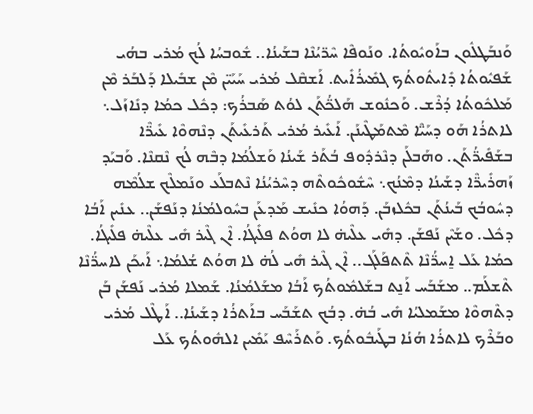ܘܰܢܒܰܛܠܽܘܢ ܒܐܰܘܝܽܘܬܳܐ. ܘܢܰܘܦܶܐ ܚܶܪ̈ܝܳܢܶܐ ܒܫܰܝܢܳܐ.. ܫܽܘܒܚܳܐ ܠܳܟ ܡܳܪܝ ܒܗܳܝ ܫܰܦܝܽܘܬܳܐ ܕܺܐܝܬܽܘܬܳܟ ܓܡܺܝܪܳܐܺܝܬ. ܐܰܫܩܶܠ ܡܳܪܝ ܚܰܝܰܝ̈ܢ ܡܶܢ ܫܒܺܝܠܐ ܕܰܠܒܰܪ ܡܶܢ ܡܰܠܟܽܘܬܳܐ ܕܳܪܶܫ. ܘܰܟܢܽܘܫ ܗܰܠܟ̈ܳܬܰܢ ܠܘܳܬ ܣܰܒܪܳܟ: ܕܟܽܠ ܟܡܳܐ ܕܢܺܐܙܰܠ܆ ܠܐܬܪܳܐ ܗܰܘ ܕܚܰܝ̈ܶܐ ܡܶܬܡܰܛܶܝܢܰܢ. ܐܰܥܺܝܪ ܡܳܪܝ ܬܰܪܥܺܝܬܰܢ ܕܢܶܗܘܶܐ ܥܺܝܪ̈ܶܐ ܒܫܰܦܺܝܪ̈ܳܬܰܢ. ܘܗܰܒܠܰܢ ܕܢܶܪܕܽܘܦ ܒܳܬܰܪ ܫܰܝܢܳܐ ܘܰܫܠܳܡܳܐ ܕܒܶܗ ܠܳܟ ܢܶܩܢܶܐ. ܘܰܒܝܰܕ ܙܰܗܪܺܝܪ̈ܶܐ ܕܫܰܝܢܳܐ ܕܡܶܢܳܟ܆ ܚܶܫܽܘܟܽܘܬܶܗ ܕܚܶܪܝܳܢܳܐ ܢܶܬܒܠܰܥ ܘܢܰܡܠܶܟ ܫܠܳܡܶܗ ܕܚܽܘܒܳܟ ܒܰܝܢܳܬܰܢ ܒܟܽܠܙܒܰܢ. ܕܰܗܘܳܐ ܟܢܺܝܫ ܡܰܕܥܰܢ ܒܚܽܘܠܡܳܢܳܐ ܕܢܰܦܫܰܢ.. ܥܢܺܝܢ ܐܰܒܳܐ ܕܟܽܠ. ܘܫܰܝܶܢ ܢܰܦܫܰܢ. ܕܗܺܝ ܥܠܶܝܗ̇ ܠܐ ܗܘܳܬ ܦܠܺܝܓܳܐ. ܐܶܢ ܓܶܝܪ ܗܺܝ ܥܠܶܝܗ̇ ܦܠܺܝܓܳܐ. ܟܡܳܐ ܥܰܠ ܐ̱ܚܪ̈ܳܢܶܐ ܬܶܬܦܰܠܰܓ.. ܐܶܢ ܓܶܝܪ ܗܺܝ ܠܳܗ̇ ܠܐ ܗܘܳܬ ܫܳܠܡܳܐ܆ ܐܰܝܟܰܢ ܠܐܚܪ̈ܳܢܶܐ ܬܶܫܠܰܡ.. ܡܫܰܒܰܚ ܐܰܢ̱ܬ ܒܫܰܠܡܽܘܬܳܟ ܐܰܒܳܐ ܡܫܰܠܡܳܢܳܐ. ܫܰܡܠܐ ܡܳܪܝ ܢܰܦܫܰܢ ܒܰܢ ܕܬܶܗܘܶܐ ܡܫܰܡܠܝܳܐ ܗܺܝ ܒܳܗ̇. ܕܒܳܟ ܬܫܰܒܰܚ ܒܐܰܬܪܳܐ ܕܫܰܝܢܳܐ.. ܐܰܛܶܠ ܡܳܪܝ ܘܒܰܪܶܟ ܠܐܬܪܳܐ ܗܳܢܳܐ ܒܛܰܝܒܽܘܬܳܟ. ܘܰܬܪܰܚܶܦ ܝܰܡܺܝܢ ܐܠܗܽܘܬܳܟ ܥܰܠ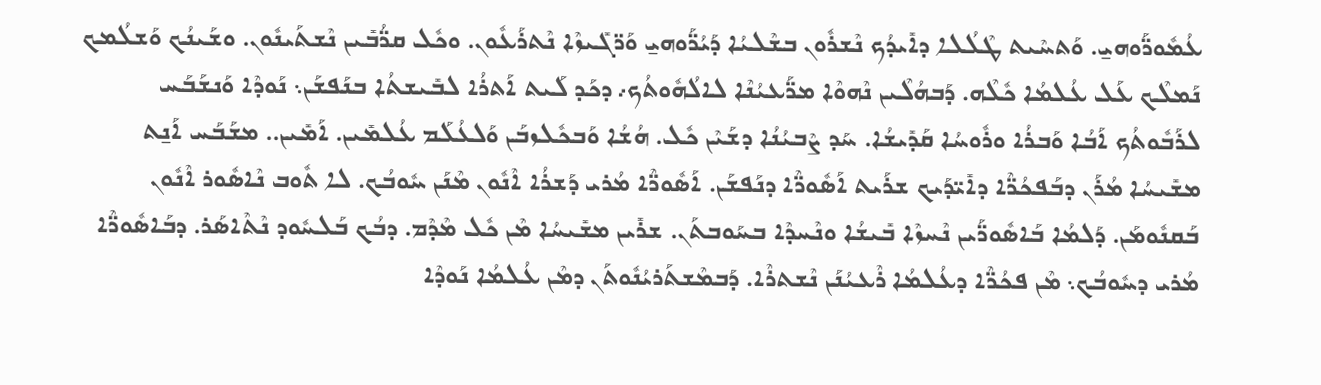ܥܳܡܽܘܪ̈ܰܘܗܝ̱. ܘܰܬܚܶܝܬ ܛܶܠܳܠܐ ܕܐܺܝܕܳܟ ܢܶܫܪܽܘܢ ܒܫܶܠܝܳܐ ܕܰܝܳܪ̈ܰܘܗܝ̱ ܘܰܪ̈ܓܺܝܙܶܐ ܢܶܬܪܰܥܽܘܢ. ܘܟܽܠ ܩܪ̈ܳܒܺܝܢ ܢܶܫܬܰܝܢܽܘܢ. ܘܫܰܝܢܳܟ ܘܰܫܠܳܡܟ ܢܰܡܠܶܟ ܥܰܠ ܥܳܠܡܳܐ ܟܽܠܶܗ. ܕܰܒܗܳܠܶܝܢ ܢܶܗܘܶܐ ܡܪ̈ܰܥܝܳܢܶܐ ܠܐܠܳܗܽܘܬܳܟ܇ ܕܟܰܕ ܠܰܝܬ ܐܰܬܪܳܐ ܠܒܺܝܫܬܳܐ ܒܢܰܦܫܰܢ܆ ܢܰܘܕܶܐ ܘܰܢܫܰܒܰܚ ܠܪܰܒܽܘܬܳܟ ܐܰܒܳܐ ܘܰܒܪܳܐ ܘܪܽܘܚܳܐ ܩܰܕܺܝܫܳܐ. ܚܰܕ ܨܶܒܝܳܢܳܐ ܕܫܰܝܶܢ ܟܽܠ. ܗܳܫܳܐ ܘܰܒܟܽܠܙܒܰܢ ܘܰܠܥܳܠܰܡ ܥܳܠܡܺܝܢ. ܐܰܡܺܝܢ.. ܡܫܰܒܰܚ ܐܰܢ̱ܬ ܡܫܺܝܚܳܐ ܡܳܪܰܢ ܕܒܰܦܟܳܪ̈ܶܐ ܕܐܺܝ̈ܕܰܝܟ ܫܪܰܝܬ ܐܰܣܽܘܪ̈ܶܐ ܕܢܰܦܫܰܢ. ܐܰܣܽܘܪ̈ܶܐ ܡܳܪܝ ܕܰܫܪܳܐ ܐܶܢܽܘܢ ܡܶܢܰܢ ܚܽܘܒܳܟ. ܠܐ ܬܽܘܒ ܢܶܐܣܽܘܪ ܐܶܢܽܘܢ ܒܰܩܢܽܘܡܰܢ. ܕܰܠܡܳܐ ܒܰܐܣܽܘܪ̈ܰܝܢ ܢܶܚܙܶܐ ܒܺܝܫܳܐ ܘܢܶܚܕܶܐ ܒܚܰܘܒܬܰܢ. ܫܪܺܝܢ ܡܫܺܝܚܳܐ ܡܶܢ ܟܽܠ ܡܶܕܶܡ. ܕܒܳܟ ܒܰܠܚܽܘܕ ܢܶܬܶܐܣܰܪ. ܕܒܰܐܣܽܘܪ̈ܶܐ ܡܳܪܝ ܕܚܽܘܒܳܟ܆ ܡܶܢ ܦܟܳܪ̈ܶܐ ܕܥܳܠܡܳܐ ܪܶܥܝܳܢܰܢ ܢܶܫܬܪܶܐ. ܕܰܒܡܶܫܬܰܪܝܳܢܽܘܬܰܢ ܕܡܶܢ ܥܳܠܡܳܐ ܢܰܘܕܶܐ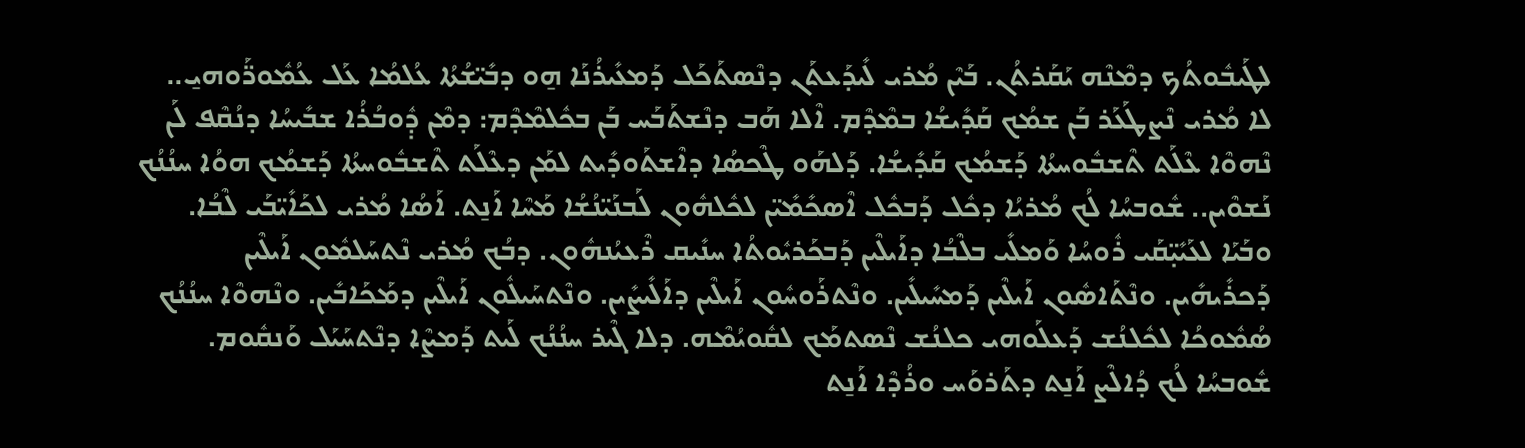ܠܛܰܝܒܽܘܬܳܟ ܕܡܶܢܶܗ ܝܰܩܰܪܬܳܢ. ܒܰܝܶܢ ܡܳܪܝ ܠܺܝܕܰܥܬܰܢ ܕܢܶܣܬܰܟܰܠ ܕܰܡܥܺܝܪܳܢܰܐ ܗ̱ܘ ܕܒܺܝ̈ܫܳܬܳܐ ܥܳܠܡܳܐ ܥܰܠ ܥܳܡܽܘܪ̈ܰܘܗܝ̱.. ܠܐ ܡܳܪܝ ܢܶܨܛܰܥܰܪ ܒܰܢ ܫܡܳܟ ܩܰܕܺܝܫܳܐ ܒܡܶܕܶܡ. ܐܶܠܐ ܗܰܒ ܕܢܶܫܬܰܒܰܚ ܒܰܢ ܒܟܽܠܡܶܕܶܡ: ܕܡܶܢ ܕ̣ܽܘܒܳܪܳܐ ܫܒܺܝܚܳܐ ܕܢܳܩܶܦ ܠܰܢ ܢܶܗܘܶܐ ܥܶܠܰܬ ܬܶܫܒܽܘܚܬܳܐ ܕܰܫܡܳܟ ܩܰܕܺܝܫܳܐ. ܕܰܠܗܰܘ ܛܶܟܣܳܐ ܕܐܶܫܬܰܘܕܺܝܬ ܠܡܰܢ ܕܥܶܠܰܬ ܬܶܫܒܽܘܚܬܳܐ ܕܰܫܡܳܟ ܗܘܳܐ ܚܢܳܢܳܟ ܢܰܫܘܶܝܢ.. ܫܽܘܒܚܳܐ ܠܳܟ ܡܳܪܝܳܐ ܕܟܽܠ ܕܰܒܟܽܠ ܐܶܣܟܺܡܺܝ̈ܢ ܠܟܽܠܗܽܘܢ ܠܰܒܢܰܝ̈ܢܳܫܳܐ ܡܰܚܶܐ ܐܰܢ̱ܬ. ܐܰܣܳܐ ܡܳܪܝ ܠܟܰܐܺܝ̈ܒܰܝ ܠܶܒܳܐ. ܘܒܰܝܰܐ ܠܥܰܝܺܝ̣̈ܩܰܝ ܪܽܘܚܳܐ ܘܰܡܠܺܝ ܒܠܶܒܳܐ ܕܐܰܝܠܶܝܢ ܕܰܒܟܰܪܝܽܘܬܳܐ ܚܢܺܝܩ ܪܶܥܝܳܢܗܽܘܢ. ܕܒܳܟ ܡܳܪܝ ܢܶܬܚܰܠܡܽܘܢ ܐܰܝܠܶܝܢ ܕܰܟܪܺܝܗܺܝܢ. ܘܢܶܬܰܐܣܽܘܢ ܐܰܝܠܶܝܢ ܕܰܡܚܺܝܠܺܝܢ. ܘܢܶܬܪܰܘܚܽܘܢ ܐܰܝܠܶܝܢ ܕܐܰܠܺܝܨܺܝܢ. ܘܢܶܬܚܰܝܠܽܘܢ ܐܰܝܠܶܝܢ ܕܡܰܟܰܐܒܺܝܢ. ܘܢܶܗܘܶܐ ܚܢܳܢܳܟ ܣܳܡܽܘܟܳܐ ܠܟܽܠܢܳܫ ܕܰܥܠܰܘܗܝ ܟܠܢܳܫ ܢܶܣܬܡܰܟ ܠܩܽܘܝܳܡܶܗ. ܕܠܐ ܓܶܝܪ ܚܢܳܢܳܟ ܠܰܝܬ ܕܰܡܨܶܐ ܕܢܶܬܚܰܝܰܠ ܘܰܢܩܽܘܡ. ܫܽܘܒܚܳܐ ܠܳܟ ܕܳܐܠܶܨ ܐܰܢ̱ܬ ܕܬܰܪܘܰܚ ܘܪܳܕܶܐ ܐܰܢ̱ܬ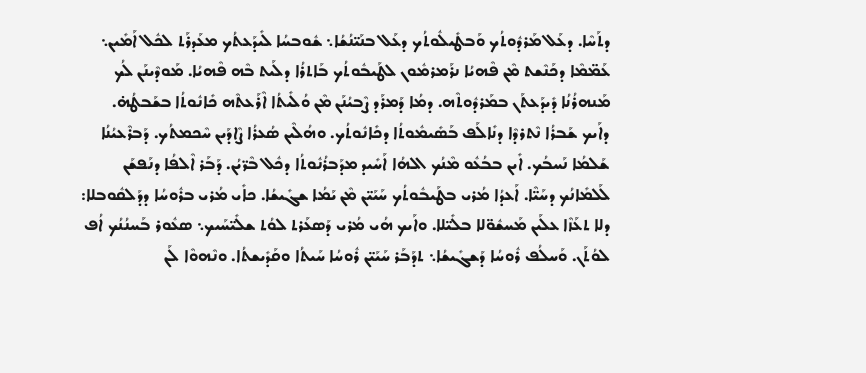ܕܬܰܚܶܐ. ܕܥܰܠ ܡܰܪܕܽܘܬܳܟ ܘܰܒܛܺܝܠܽܘܬܳܟ ܕܥܰܠ ܒܢܰܝ̈ܢܳܫܳܐ܆ ܫܽܘܒܚܳܐ ܠܺܝܕܰܥܬܳܟ ܡܥܰܕܪܰܬ ܠܟܽܠ ܐܰܡܺܝܢ܆ ܥܰܡ̈ܡܶܐ ܕܟܰܢܶܫܬ ܡܶܢ ܦܶܗܝܳܐ ܢܪܰܡܪܡܽܘܢ ܠܛܰܝܒܽܘܬܳܟ ܒܰܐܬܪܳܐ ܕܠܰܝܬ ܒܶܗ ܦܶܗܝܳܐ. ܡܰܘܕܶܝܢܰܢ ܠܳܟ ܡܰܢܗܪܳܢܳܐ ܕܺܝܕܰܥܬܰܢ ܒܡܰܪܕܽܘܬܶܗ. ܕܡܳܐ ܕܰܡܪܰܕ ܨܶܒܝܳܢܰܢ ܡܶܢ ܘܳܠܺܝܬܳܐ ܐܶܪܰܥܬܶܗ ܟܺܐܢܽܘܬܳܐ ܒܫܰܒܛܳܗ̇. ܕܐܰܝܟ ܫܰܒܪܳܐ ܢܶܬܪܕܶܐ ܕܢܺܐܠܰܦ ܒܰܣܺܝܡܽܘܬܳܐ ܕܟܺܐܢܽܘܬܳܟ. ܘܗܳܠܶܝܢ ܣܳܥܪܳܐ ܨܶܐܕܰܝܢ ܚܶܟܡܬܳܟ. ܕܰܒܪܶܥܝܳܢܳܐ ܫܰܠܡܳܐ ܢܰܚܒܳܟ. ܐܺܝܢ ܒܒܳܥܽܘ ܡܶܢܳܟ ܐܠܗܳܐ ܐܰܚܺܝܕ ܡܕܰܒܪܳܢܽܘܬܳܐ ܕܟܽܠ ܒܶܪ̈ܝܳܢ. ܕܰܒܰܪ ܐܶܠܦܳܐ ܕܢܰܦܫܰܢ ܠܰܠܡܺܐܢܳܟ ܕܚܰܝ̈ܶܐ. ܐܰܥܕܳܐ ܡܳܪܝ ܒܛܰܝܒܽܘܬܳܟ ܚܰܝܰܝ̈ܢ ܡܶܢ ܝܰܡܳܐ ܫܓܺܝܫܳܐ. ܟܐܺܝ ܡܳܪܝ ܒܪܽܘܚܳܐ ܕܕܰܠܩܽܘܒܠܐ: ܕܠܐ ܬܥܰܙܶܐ ܥܠܰܝܢ ܡܰܚܫܽܘ̈ܠܐ ܒܠܺܝ̈ܠܐ. ܘܐܰܝܟ ܗܳܝ ܡܳܪܝ ܕܰܣܥܰܪܬ ܠܘܳܬ ܫܠܺܝ̈ܚܰܝܟ܆ ܣܥܽܘܪ ܒܰܚܢܳܢܳܟ ܐܳܦ ܠܘܳܬܰܢ. ܘܰܚܠܳܦ ܪܽܘܚܳܐ ܕܰܫܓܺܝܫܳܐ܆ ܬܕܰܒܰܪ ܚܰܝܰܝ̈ܢ ܪܽܘܚܳܐ ܚܰܝܬܳܐ ܘܩܰܕܺܝܫܬܳܐ. ܘܢܶܗܘܶܐ ܠܰܢ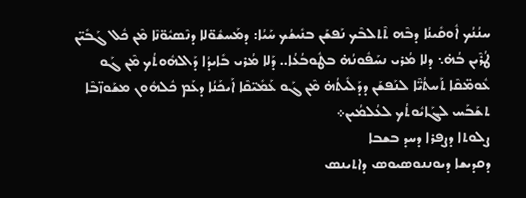ܚܢܳܢܳܟ ܐܽܘܩܺܝܢܳܐ ܕܒܶܗ ܬܶܬܠܒܶܟ ܢܰܦܫܰܢ ܒܢܺܝܫܳܟ ܚܰܝܳܐ: ܕܡܰܚܫܽܘ̈ܠܐ ܕܢܶܣܝܽܘ̈ܢܶܐ ܡܶܢ ܟܽܠ ܓܰܒܺܝ̈ܢ ܛܳܪܶܝܢ ܒܳܗ̇܆ ܕܠܐ ܡܳܪܝ ܢܚܰܦܽܘܢܳܗ̇ ܒܛܽܘܒܳܥܳܐ.. ܕܰܠܐ ܡܳܪܝ ܒܺܐܝܕܳܐ ܕܰܐܠܗܽܘܬܳܟ ܡܶܢ ܓܰܘ ܥܽܘܡ̈ܩܶܐ ܬܰܚܬܳܝ̈ܶܐ ܠܢܰܦܫܰܢ ܕܕܰܠܺܝܬܳܗ̇ ܡܶܢ ܓܰܘ ܥܰܡܺܝ̈ܩܶܐ ܐܰܝܟܰܢܳܐ ܕܥܰܡ ܟܽܠܗܽܘܢ ܡܫܰܘܙ̈ܒܶܐ ܬܫܰܒܰܚ ܠܓܰܐܝܽܘܬܳܟ ܠܥܳܠܡܳܝܢ܀
ܨܠܘܬܐ ܕܨܦܪܐ ܕܚܕ ܒܫܒܐ
ܕܩܕܝܫܐ ܕܝܘܢܢܘܣܝܘܣ ܕܐܬܝܢܣ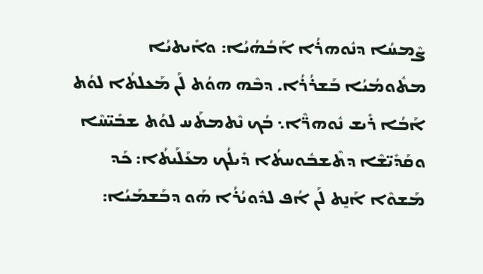ܨܶܡܚܳܐ ܕܢܽܘܗܪܳܐ ܐܰܒܳܗܳܝܳܐ: ܘܐܺܝܬܝܳܐ ܡܬܽܘܡܳܝܳܐ ܒܰܫܪܳܪܳܐ. ܕܒܶܗ ܗܘܳܬ ܠܰܢ ܡܰܥܠܬܳܐ ܠܘܳܬ ܐܰܒܳܐ ܪܺܝܫ ܢܽܘܗܪ̈ܶܐ܆ ܒܳܟ ܢܶܬܡܬܰܚ ܠܘܳܬ ܫܒܺܝ̈ܚܶܐ ܘܩܰܕܺܝ̈ܫܶܐ ܕܬܶܫܒܽܘܚܬܳܐ ܕܺܝܠܳܟ ܡܥܰܠܰܝܬܳܐ: ܟܰܕ ܡܰܫܘܶܐ ܐܰܢ̱ܬ ܠܰܢ ܐܳܦ ܠܕܽܘܝܳܪܳܐ ܗܰܘ ܕܒܰܫܡܰܝܳܐ: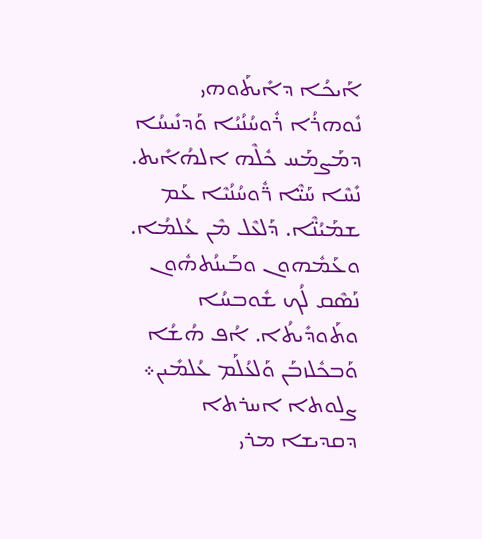ܐܰܝܟܳܐ ܕܐܺܝܬܰܘܗܝ ܢܽܘܗܪܳܐ ܪܽܘܚܳܢܳܝܳܐ ܘܰܕܢܺܝܚܳܐ ܕܡܰܨܡܰܚ ܟܽܠܶܗ ܐܠܗܳܐܺܝܬ. ܢܺܚܶܐ ܚܰܝ̈ܶܐ ܪ̈ܽܘܚܳܢܳܝܶܐ ܥܰܡ ܫܡܰܝܳܢ̈ܶܐ. ܕܰܠܥܶܠ ܡܶܢ ܥܳܠܡܳܐ. ܘܥܰܡܽܗܘܢ ܘܒܰܝܢܳܬܗܽܘܢ ܢܰܣܶܩ ܠܳܟ ܫܽܘܒܚܳܐ ܘܬܰܘܕܺܝܬܳܐ. ܐܳܦ ܗܳܫܳܐ ܘܰܒܟܽܠܙܒܰܢ ܘܰܠܥܳܠܰܡ ܥܳܠܡܺܝܢ܀
ܨܠܘܬܐ ܐܚܪܬܐ ܕܩܕܝܫܐ ܡܪܝ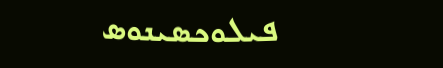ܦܝܠܘܟܣܝܢܘܣ